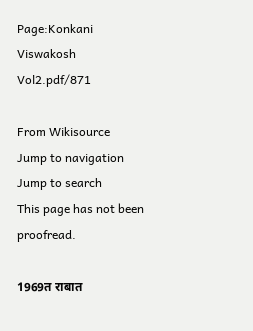Page:Konkani Viswakosh Vol2.pdf/871

From Wikisource
Jump to navigation Jump to search
This page has not been proofread.

1969त राबात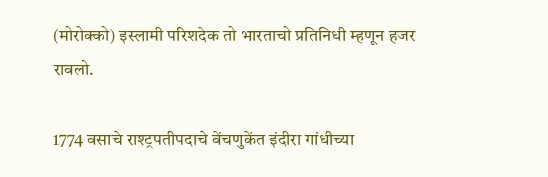(मोरोक्को) इस्लामी परिशदेक तो भारताचो प्रतिनिधी म्हणून हजर रावलो.

1774 वसाचे राश्ट्रपतीपदाचे वेंचणुकेंत इंदीरा गांधीच्या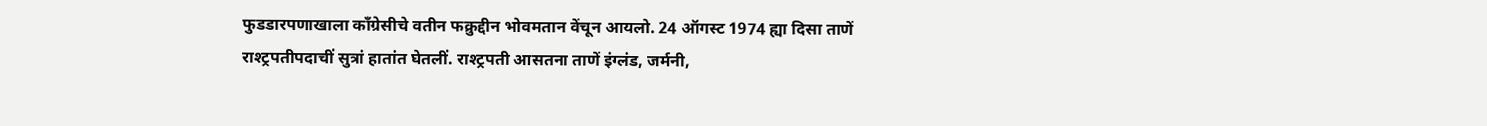फुडडारपणाखाला कॉंग्रेसीचे वतीन फक्रुद्दीन भोवमतान वेंचून आयलो. 24 ऑगस्ट 1974 ह्या दिसा ताणें राश्ट्रपतीपदाचीं सुत्रां हातांत घेतलीं. राश्ट्रपती आसतना ताणें इंग्लंड, जर्मनी,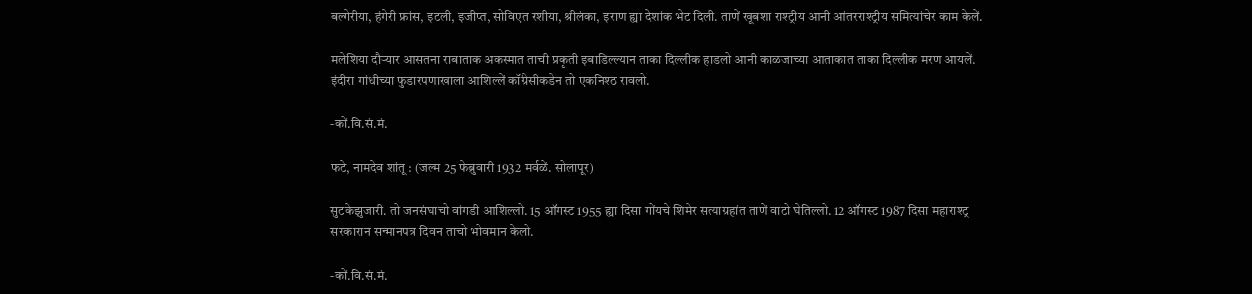बल्गेरीया, हंगेरी फ्रांस, इटली, इजीप्त, सोविएत रशीया, श्रीलंका, इराण ह्या देशांक भेट दिली. ताणें खूबशा राश्ट्रीय आनी आंतरराश्ट्रीय समित्यांचेर काम केलें.

मलेशिया दौऱ्यार आसतना राबाताक अकस्मात ताची प्रकृती इबाडिल्ल्यान ताका दिल्लीक हाडलो आनी काळजाच्या आताकात ताका दिल्लीक मरण आयलें. इंदीरा गांधीच्या फुडारपणाखाला आशिल्लें कॉंग्रेसीकडेन तो एकनिश्ठ रावलो.

-कों.वि.सं.मं.

फटे, नामदेव शांतू : (जल्म 25 फेब्रुवारी 1932 मर्वळें. सोलापूर)

सुटकेझुजारी. तो जनसंघाचो वांगडी आशिल्लो. 15 ऑगस्ट 1955 ह्या दिसा गोंयचे शिमेर सत्याग्रहांत ताणें वाटो घेतिल्लो. 12 ऑगस्ट 1987 दिसा महाराश्ट्र सरकारान सन्मानपत्र दिवन ताचो भोवमान केलो.

-कों.वि.सं.मं.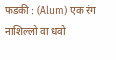फडकी : (Alum) एक रंग नाशिल्लो वा धवो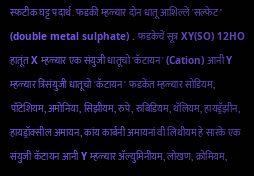स्फटीक घट्ट पदार्थ. फडकी म्हळ्यार दोन धातू आशिल्लें 'सल्फेट' (double metal sulphate) . फडकेचें सूत्र XY(SO) 12HO हातूंत X म्हळ्यार एक संयुजी धातूचो 'कॅटायन' (Cation) आनी Y म्हळ्यार त्रिसंयुजी धातूचो 'कॅटायन' फडकेंत म्हळ्यार सोडियम, पॉटेशियम, अमोनिया, सिझीयम, रुपे, रुबिडियम, थॅलियम, हायड्रॅझीन, हायड्रॉक्सील अमायन, कांय कार्बनी अमायनां वी लिथीयम हे सारके एक संयुजी कॅटायन आनी Y म्हळ्यार ॲल्युमिनीयम, लोखण, क्रोमियम,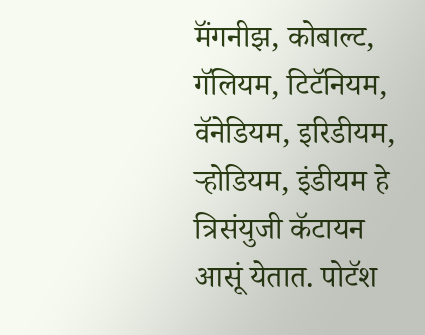मॅंगनीझ, कोबाल्ट, गॅलियम, टिटॅनियम, वॅनेडियम, इरिडीयम, ऱ्होडियम, इंडीयम हे त्रिसंयुजी कॅटायन आसूं येतात. पोटॅश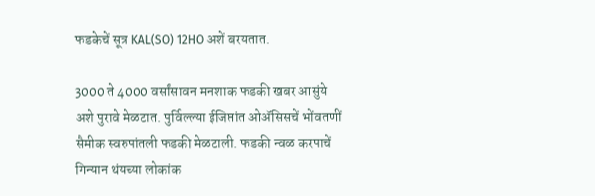फडकेचें सूत्र KAL(SO) 12HO अशें बरयतात.

3000 ते 4000 वर्सांसावन मनशाक फडकी खबर आसुंये अशे पुरावे मेळटात. पुर्विल्ल्या ईजिप्तांत ओॲसिसचें भोंवतणीं सैमीक स्वरुपांतली फडकी मेळटाली. फडकी न्वळ करपाचें गिन्यान थंयच्या लोकांक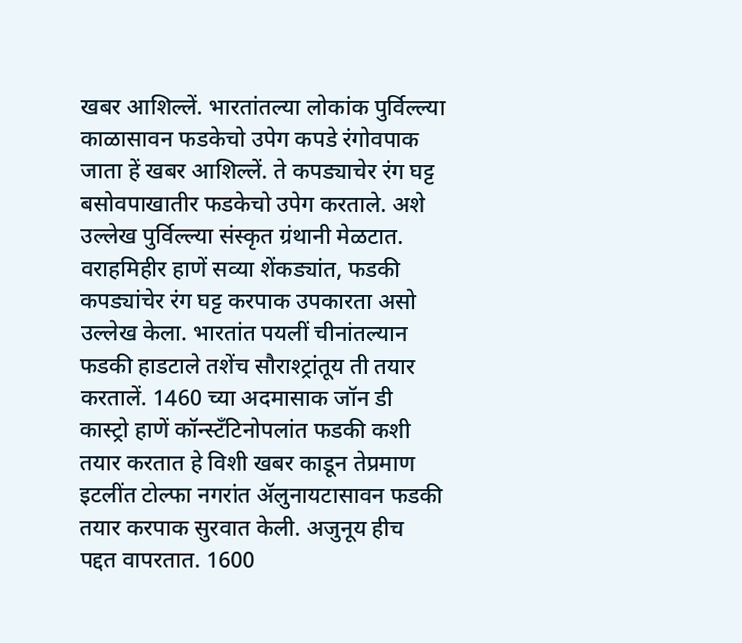खबर आशिल्लें. भारतांतल्या लोकांक पुर्विल्ल्या काळासावन फडकेचो उपेग कपडे रंगोवपाक जाता हें खबर आशिल्लें. ते कपड्याचेर रंग घट्ट बसोवपाखातीर फडकेचो उपेग करताले. अशे उल्लेख पुर्विल्ल्या संस्कृत ग्रंथानी मेळटात. वराहमिहीर हाणें सव्या शेंकड्यांत, फडकी कपड्यांचेर रंग घट्ट करपाक उपकारता असो उल्लेख केला. भारतांत पयलीं चीनांतल्यान फडकी हाडटाले तशेंच सौराश्ट्रांतूय ती तयार करतालें. 1460 च्या अदमासाक जॉन डी कास्ट्रो हाणें कॉन्स्टॅंटिनोपलांत फडकी कशी तयार करतात हे विशी खबर काडून तेप्रमाण इटलींत टोल्फा नगरांत ॲलुनायटासावन फडकी तयार करपाक सुरवात केली. अजुनूय हीच पद्दत वापरतात. 1600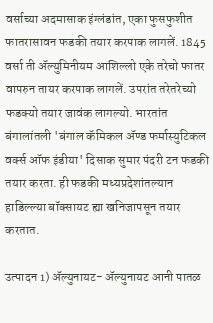वर्साच्या अदमासाक इंग्लंडांत, एका फुसफुशीत फातरासावन फडकी तयार करपाक लागलें. 1845 वर्सा ती ॲल्युमिनीयम आशिल्लो एके तरेचो फातर वापरुन तायर करपाक लागलें. उपरांत तरेतरेच्यो फडक्यो तयार जावंक लागल्यो. भारतांत बंगालांतली 'बंगाल कॅमिकल ॲण्ड फर्मास्युटिकल वर्क्स ऑफ इंडीया' दिसाक सुमार पंदरी टन फडकी तयार करता. ही फडकी मध्यप्रदेशांतल्यान हाडिल्ल्या बॉक्सायट ह्या खनिजापसून तयार करतात.

उत्पादन 1) ॲल्युनायट- ॲल्युनायट आनी पातळ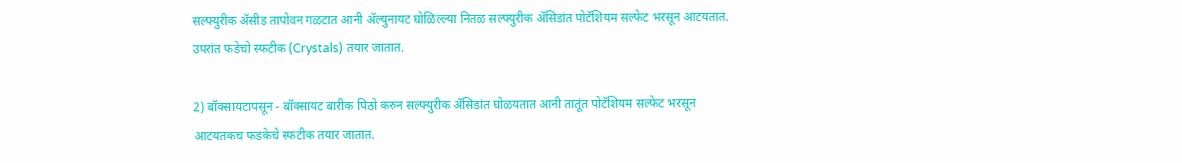सल्फ्युरीक ॲसीड तापोवन गळटात आनी ॲल्युनायट घोळिल्ल्या नितळ सल्फ्युरीक ॲसिडांत पोटॅशियम सल्फेट भरसून आटयतात. उपरांत फडेचो स्फटीक (Crystals) तयार जातात.

2) बॉक्सायटापसून - बॉक्सायट बारीक पिठो करुन सल्फ्युरीक ॲसिडांत घोळयतात आनी तातूंत पोटॅशियम सल्फेट भरसून आटयतकच फडकेचे स्फटीक तयार जातात.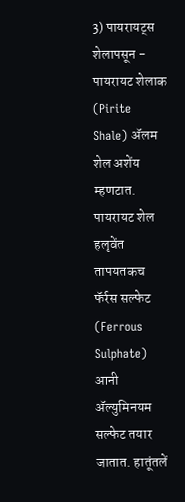3) पायरायट्स शेलापसून - पायरायट शेलाक (Pirite Shale) ॲलम शेल अशेंय म्हणटात. पायरायट शेल हलृवेंत तापयतकच फॅर्रस सल्फेट (Ferrous Sulphate) आनी ॲल्युमिनयम सल्फेट तयार जातात. हातूंतलें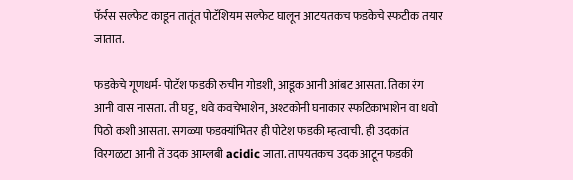फॅर्रस सल्फेट काडून तातूंत पोटॅशियम सल्फेट घालून आटयतकच फडकेचे स्फटीक तयार जातात.

फडकेचे गूणधर्म- पोटॅश फडकी रुचीन गोडशी, आडूक आनी आंबट आसता. तिका रंग आनी वास नासता. ती घट्ट, धवे कवचेभाशेन, अश्टकोनी घनाकार स्फटिकाभाशेन वा धवो पिठो कशी आसता. सगळ्या फडक्यांभितर ही पोटेश फडकी म्हत्वाची. ही उदकांत विरगळटा आनी तें उदक आम्लबी acidic जाता. तापयतकच उदक आटून फडकी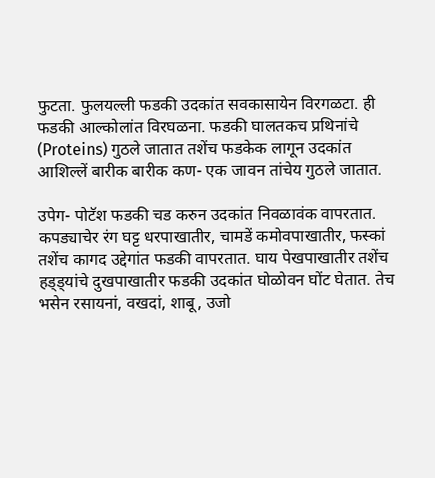फुटता. फुलयल्ली फडकी उदकांत सवकासायेन विरगळटा. ही फडकी आल्कोलांत विरघळना. फडकी घालतकच प्रथिनांचे (Proteins) गुठले जातात तशेंच फडकेक लागून उदकांत आशिल्लें बारीक बारीक कण- एक जावन तांचेय गुठले जातात.

उपेग- पोटॅश फडकी चड करुन उदकांत निवळावंक वापरतात. कपड्याचेर रंग घट्ट धरपाखातीर, चामडें कमोवपाखातीर, फस्कां तशेंच कागद उद्देगांत फडकी वापरतात. घाय पेखपाखातीर तशेंच हड्ड्यांचे दुखपाखातीर फडकी उदकांत घोळोवन घोंट घेतात. तेच भसेन रसायनां, वखदां, शाबू, उजो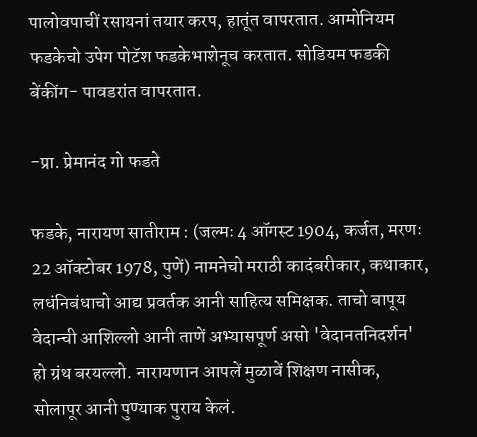पालोवपाचीं रसायनां तयार करप, हातूंत वापरतात. आमोनियम फडकेचो उपेग पोटॅश फडकेभाशेनूच करतात. सोडियम फडकी बेंकींग- पावडरांत वापरतात.

-प्रा. प्रेमानंद गो फडते

फडके, नारायण सातीराम : (जल्मः 4 ऑगस्ट 1904, कर्जत, मरणः 22 ऑक्टोबर 1978, पुणें) नामनेचो मराठी कादंबरीकार, कथाकार, लधंनिबंधाचो आद्य प्रवर्तक आनी साहित्य समिक्षक. ताचो बापूय वेदान्ची आशिल्लो आनी ताणें अभ्यासपूर्ण असो 'वेदानतनिदर्शन' हो ग्रंथ बरयल्लो. नारायणान आपलें मुळावें शिक्षण नासीक, सोलापूर आनी पुण्याक पुराय केलं.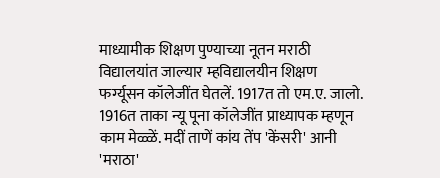माध्यामीक शिक्षण पुण्याच्या नूतन मराठी विद्यालयांत जाल्यार म्हविद्यालयीन शिक्षण फर्ग्यूसन कॉलेजींत घेतलें. 1917त तो एम.ए. जालो. 1916त ताका न्यू पूना कॉलेजींत प्राध्यापक म्हणून काम मेळ्ळें. मदीं ताणें कांय तेंप 'केंसरी' आनी 'मराठा'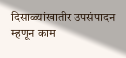दिसाळ्यांखातीर उपसंपादन म्हणून काम